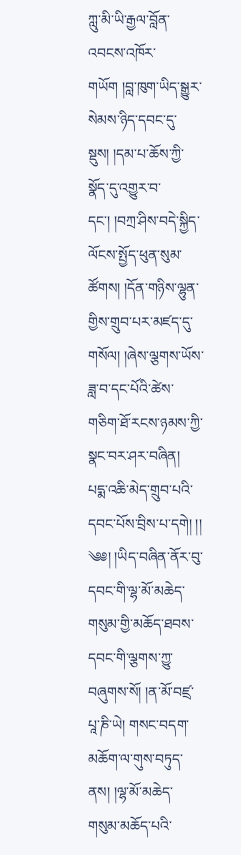ཀླུ་མི་ཡི་རྒྱལ་བློན་འབངས་འཁོར་གཡོག །བླ་ཁུག་ཡིད་སྒྱུར་སེམས་ཉིད་དབང་དུ་སྡུས། །དམ་པ་ཆོས་ཀྱི་སྣོད་དུ་འགྱུར་བ་དང་། །བཀྲ་ཤིས་བདེ་སྐྱིད་ལོངས་སྤྱོད་ཕུན་སུམ་ཚོགས། །དོན་གཉིས་ལྷུན་གྱིས་གྲུབ་པར་མཛད་དུ་གསོལ། །ཞེས་ལྕགས་ཡོས་ཟླ་བ་དང་པོའི་ཚེས་གཅིག་ཐོ་རངས་ཉམས་ཀྱི་སྣང་བར་ཤར་བཞིན། པདྨ་འཆི་མེད་གྲུབ་པའི་དབང་པོས་བྲིས་པ་དགེ། །། ༄༅། །ཡིད་བཞིན་ནོར་བུ་དབང་གི་ལྷ་མོ་མཆེད་གསུམ་གྱི་མཆོད་ཐབས་དབང་གི་ལྕགས་ཀྱུ་བཞུགས་སོ། །ན་མོ་བཛྲ་པཱ་ཎི་ཡེ། གསང་བདག་མཆོག་ལ་གུས་བཏུད་ནས། །ལྷ་མོ་མཆེད་གསུམ་མཆོད་པའི་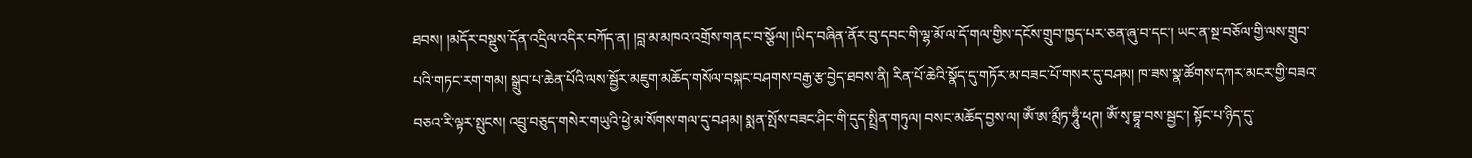ཐབས། །མདོར་བསྡུས་དོན་འདྲིལ་འདིར་བཀོད་ན། །བླ་མ་མཁའ་འགྲོས་གནང་བ་སྩོལ། །ཡིད་བཞིན་ནོར་བུ་དབང་གི་ལྷ་མོ་ལ་དོ་གལ་གྱིས་དངོས་གྲུབ་ཁྱད་པར་ཅན་ཞུ་བ་དང་། ཡང་ན་སྔ་བཅོལ་གྱི་ལས་གྲུབ་པའི་གཏང་རག་གམ། སྒྲུབ་པ་ཆེན་པོའི་ལས་སྦྱོར་མཇུག་མཆོད་གསོལ་བསྐང་བཤགས་བརྒྱ་རྩ་བྱེད་ཐབས་ནི། རིན་པོ་ཆེའི་སྣོད་དུ་གཏོར་མ་བཟང་པོ་གསར་དུ་བཤམ། ཁ་ཟས་སྣ་ཚོགས་དཀར་མངར་གྱི་བཟའ་བཅའ་རི་ལྟར་སྤུངས། འབྲུ་བཅུད་གསེར་གཡུའི་ཕྱེ་མ་སོགས་གལ་དུ་བཤམ། སྨན་སྤོས་བཟང་ཤིང་གི་དུད་སྤྲིན་གཏུལ། བསང་མཆོད་བྱས་ལ། ཨོཾ་ཨ་མྲྀཏ་ཧཱུྃ་ཕཊ། ཨོཾ་སྭ་བྷཱ་བས་སྦྱང་། སྟོང་པ་ཉིད་དུ་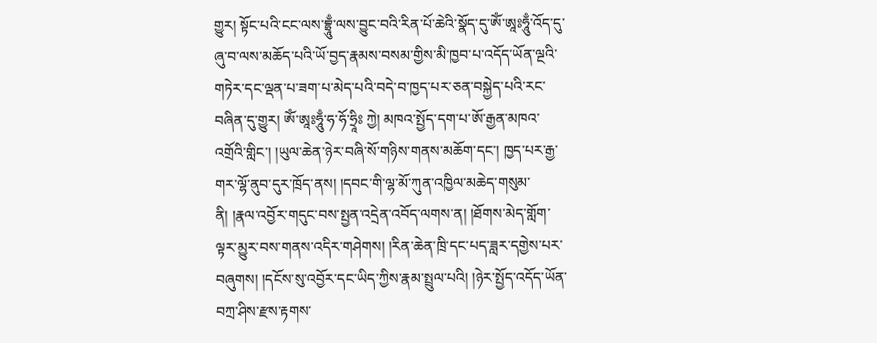གྱུར། སྟོང་པའི་ངང་ལས་བྷྲཱུྃ་ལས་བྱུང་བའི་རིན་པོ་ཆེའི་སྣོད་དུ་ཨོཾ་ཨཱཿཧཱུྃ་འོད་དུ་ཞུ་བ་ལས་མཆོད་པའི་ཡོ་བྱད་རྣམས་བསམ་གྱིས་མི་ཁྱབ་པ་འདོད་ཡོན་ལྔའི་གཏེར་དང་ལྡན་པ་ཟག་པ་མེད་པའི་བདེ་བ་ཁྱད་པར་ཅན་བསྐྱེད་པའི་རང་བཞིན་དུ་གྱུར། ཨོཾ་ཨཱཿཧཱུྃ་ཧ་ཧོ་ཧྲཱིཿ ཀྱེ། མཁའ་སྤྱོད་དག་པ་ཨོ་རྒྱན་མཁའ་འགྲོའི་གླིང་། །ཡུལ་ཆེན་ཉེར་བཞི་སོ་གཉིས་གནས་མཆོག་དང་། ཁྱད་པར་རྒྱ་གར་ལྷོ་ནུབ་དུར་ཁྲོད་ནས། །དབང་གི་ལྷ་མོ་ཀུན་འཁྱིལ་མཆེད་གསུམ་ནི། །རྣལ་འབྱོར་གདུང་བས་སྤྱན་འདྲེན་འབོད་ལགས་ན། །ཐོགས་མེད་གློག་ལྟར་མྱུར་བས་གནས་འདིར་གཤེགས། །རིན་ཆེན་ཁྲི་དང་པད་ཟླར་དགྱེས་པར་བཞུགས། །དངོས་སུ་འབྱོར་དང་ཡིད་ཀྱིས་རྣམ་སྤྲུལ་པའི། །ཉེར་སྤྱོད་འདོད་ཡོན་བཀྲ་ཤིས་རྫས་རྟགས་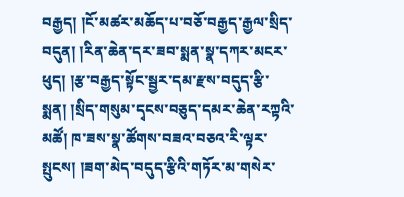བརྒྱད། །ངོ་མཚར་མཆོད་པ་བཅོ་བརྒྱད་རྒྱལ་སྲིད་བདུན། །རིན་ཆེན་དར་ཟབ་སྨན་སྣ་དཀར་མངར་ཕུད། །རྩ་བརྒྱད་སྟོང་སྦྱར་དམ་རྫས་བདུད་རྩི་སྨན། །སྲིད་གསུམ་དྭངས་བཅུད་དམར་ཆེན་རཀྟའི་མཚོ། ཁ་ཟས་སྣ་ཚོགས་བཟའ་བཅའ་རི་ལྟར་སྤུངས། །ཟག་མེད་བདུད་རྩིའི་གཏོར་མ་གསེར་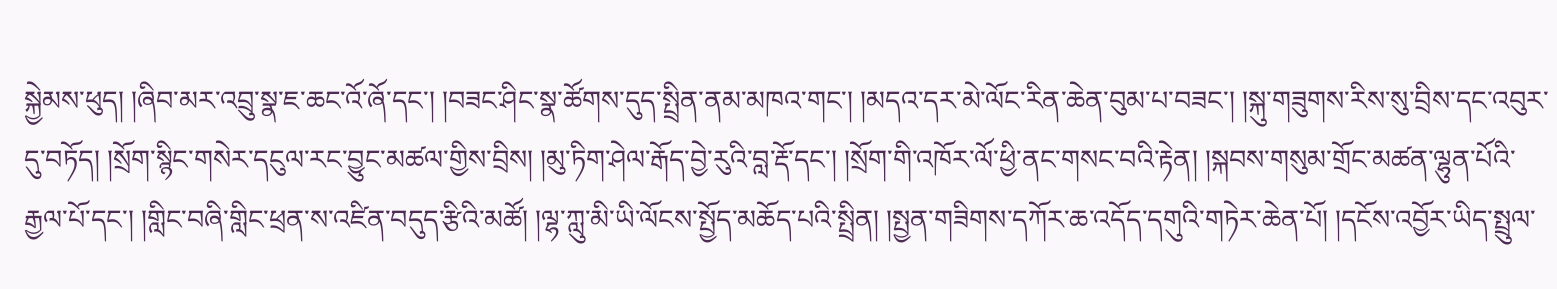སྐྱེམས་ཕུད། །ཞིབ་མར་འབྲུ་སྣ་ཇ་ཆང་འོ་ཞོ་དང་། །བཟང་ཤིང་སྣ་ཚོགས་དུད་སྤྲིན་ནམ་མཁའ་གང་། །མདའ་དར་མེ་ལོང་རིན་ཆེན་བུམ་པ་བཟང་། །སྐུ་གཟུགས་རིས་སུ་བྲིས་དང་འབུར་དུ་བཏོད། །སྲོག་སྙིང་གསེར་དངུལ་རང་བྱུང་མཚལ་གྱིས་བྲིས། །མུ་ཏིག་ཤེལ་རྒོད་བྱེ་རུའི་བླ་རྡོ་དང་། །སྲོག་གི་འཁོར་ལོ་ཕྱི་ནང་གསང་བའི་རྟེན། །སྐབས་གསུམ་གྲོང་མཚན་ལྷུན་པོའི་རྒྱལ་པོ་དང་། །གླིང་བཞི་གླིང་ཕྲན་ས་འཛིན་བདུད་རྩིའི་མཚོ། །ལྷ་ཀླུ་མི་ཡི་ལོངས་སྤྱོད་མཆོད་པའི་སྤྲིན། །སྤྱན་གཟིགས་དཀོར་ཆ་འདོད་དགུའི་གཏེར་ཆེན་པོ། །དངོས་འབྱོར་ཡིད་སྤྲུལ་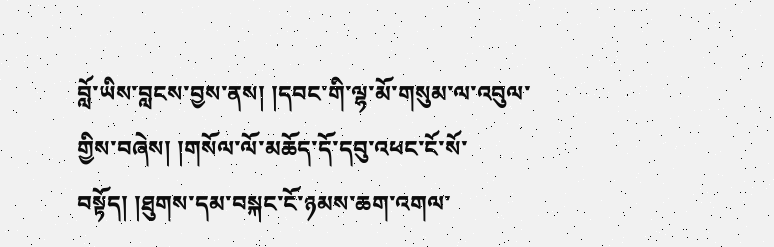བློ་ཡིས་བླངས་བྱས་ནས། །དབང་གི་ལྷ་མོ་གསུམ་ལ་འབུལ་གྱིས་བཞེས། །གསོལ་ལོ་མཆོད་དོ་དབུ་འཕང་ངོ་སོ་བསྟོད། །ཐུགས་དམ་བསྐང་ངོ་ཉམས་ཆག་འགལ་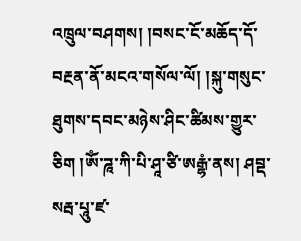འཁྲུལ་བཤགས། །བསང་ངོ་མཆོད་དོ་བརྔན་ནོ་མངའ་གསོལ་ལོ། །སྐུ་གསུང་ཐུགས་དབང་མཉེས་ཤིང་ཚིམས་གྱུར་ཅིག །ཨོཾ་ཌཱ་ཀི་པི་ཤཱ་ཙི་ཨརྒྷཾ་ནས། ཤབྡ་སརྦ་པཱུ་ཛ་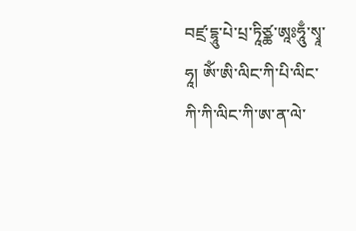བཛྲ་དྷཱུ་པེ་པྲ་ཏཱིཙྪ་ཨཱཿཧཱུྃ་སྭཱ་ཧཱ། ཨོཾ་ཨི་ལིང་ཀི་པི་ལིང་ཀི་ཀི་ལིང་ཀི་ཨ་ན་ལེ་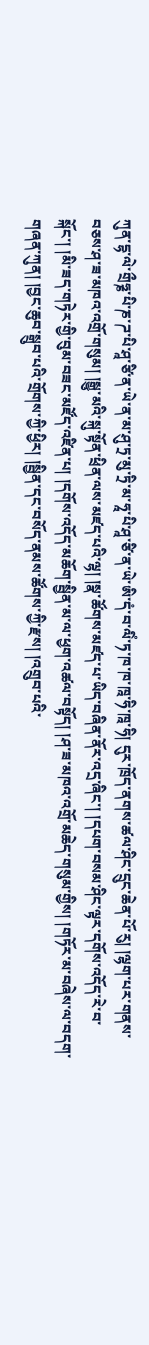ཀུན་དྷ་ལེ་གྲྀཧྞ་པི་ཎ་ཌ་པི་ཤཱ་ཙི་ན་ཡེ་ན་མ་ཤུ་ཏྲ་མུ་ཏྲི་མ་ཧཱ་པི་ཤཱ་ཙི་ན་ཡེ་ཨི་དཾ་བ་ལིཾ་ཏ་ཁ་ཁ་ཁཱ་ཧི་ཁཱ་ཧི། དུར་ཁྲོད་ནགས་ཚལ་ཤིང་དྲུང་ཆེན་པོ་རུ། །ལྷག་པར་གནས་བཅས་ཤ་ཟ་མཁའ་འགྲོ་གསུམ། །སྒྱུ་མའི་སྐུ་སྟོན་ཕྲིན་ལས་མཛད་པའི་ལྷ། །སྣ་ཚོགས་མཛད་པ་ཡིད་བཞིན་ནོར་འདྲ་ཞིང་། །དཔག་བསམ་ཤིང་ལྟར་དགོས་འདོད་རེ་བ་སྐོང་། །མི་ཟད་གཏེར་གྱི་བུམ་བཟང་མཛོད་འཛིན་པ། །དགོས་འདོད་མཆོག་སྦྱིན་མ་ལ་ཕྱག་འཚལ་བསྟོད། །ཤ་ཟ་མཁའ་འགྲོ་མཆེད་གསུམ་གྱིས། །གཏོར་མ་བཞེས་ལ་བདག་གཞན་ཀུན། །བྱང་ཆུབ་སྒྲུབ་པའི་གྲོགས་ཀྱི་ཕྱིར། །སྦྱིན་དང་བསོད་ནམས་ཚོགས་ཀྱི་རྫས། །འགྲུབ་པའི་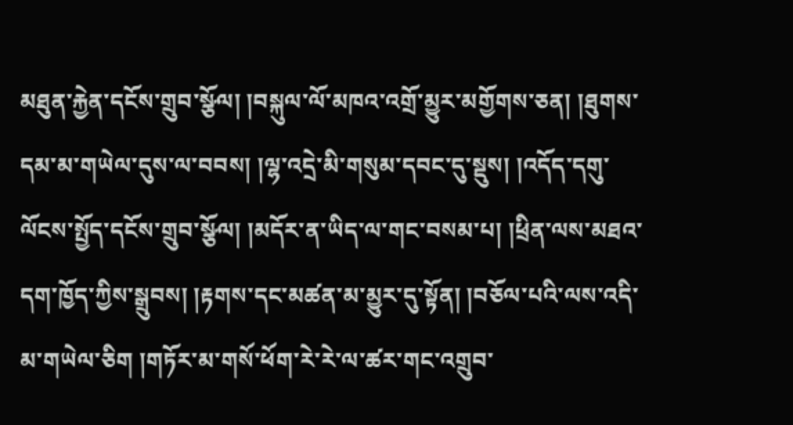མཐུན་རྐྱེན་དངོས་གྲུབ་སྩོལ། །བསྐུལ་ལོ་མཁའ་འགྲོ་མྱུར་མགྱོགས་ཅན། །ཐུགས་དམ་མ་གཡེལ་དུས་ལ་བབས། །ལྷ་འདྲེ་མི་གསུམ་དབང་དུ་སྡུས། །འདོད་དགུ་ལོངས་སྤྱོད་དངོས་གྲུབ་སྩོལ། །མདོར་ན་ཡིད་ལ་གང་བསམ་པ། །ཕྲིན་ལས་མཐའ་དག་ཁྱོད་ཀྱིས་སྒྲུབས། །རྟགས་དང་མཚན་མ་མྱུར་དུ་སྟོན། །བཅོལ་པའི་ལས་འདི་མ་གཡེལ་ཅིག །གཏོར་མ་གསོ་ཕོག་རེ་རེ་ལ་ཚར་གང་འགྲུབ་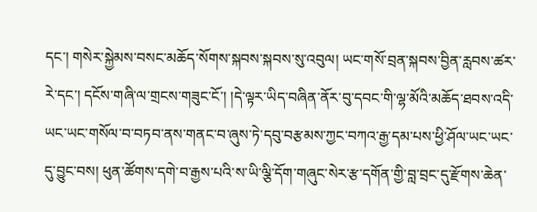དང་། གསེར་སྐྱེམས་བསང་མཆོད་སོགས་སྐབས་སྐབས་སུ་འབུལ། ཡང་གསོ་བྲན་སྐབས་བྱིན་རླབས་ཚར་རེ་དང་། དངོས་གཞི་ལ་གྲངས་གཟུང་ངོ་། །དེ་ལྟར་ཡིད་བཞིན་ནོར་བུ་དབང་གི་ལྷ་མོའི་མཆོད་ཐབས་འདི་ཡང་ཡང་གསོལ་བ་བཏབ་ནས་གནང་བ་ཞུས་ཏེ་དབུ་བརྩམས་ཀྱང་བཀའ་རྒྱ་དམ་པས་ཕྱི་ཤོལ་ཡང་ཡང་དུ་བྱུང་བས། ཕུན་ཚོགས་དགེ་བ་རྒྱས་པའི་ས་ཡི་ལྕི་དོག་གཞུང་སེར་རྩ་དགོན་གྱི་བླ་བྲང་དུ་རྫོགས་ཆེན་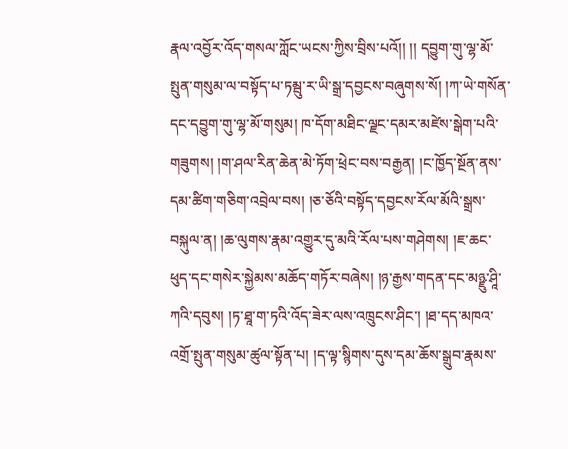རྣལ་འབྱོར་འོད་གསལ་ཀློང་ཡངས་ཀྱིས་བྲིས་པའོ།། །། དབྱུག་གུ་ལྷ་མོ་སྤུན་གསུམ་ལ་བསྟོད་པ་ཏམྦུ་ར་ཡི་སྒྲ་དབྱངས་བཞུགས་སོ། །ཀ་ཡེ་གསོན་དང་དབྱུག་གུ་ལྷ་མོ་གསུམ། ཁ་དོག་མཐིང་ལྗང་དམར་མཛེས་སྒེག་པའི་གཟུགས། །ག་ཤལ་རིན་ཆེན་མེ་ཏོག་ཕྲེང་བས་བརྒྱན། །ང་ཁྱོད་སྔོན་ནས་དམ་ཚིག་གཅིག་འབྲེལ་བས། །ཅ་ཅོའི་བསྟོད་དབྱངས་རོལ་མོའི་སྒྲས་བསྐུལ་ན། །ཆ་ལུགས་རྣམ་འགྱུར་དུ་མའི་རོལ་པས་གཤེགས། །ཇ་ཆང་ཕུད་དང་གསེར་སྐྱེམས་མཆོད་གཏོར་བཞེས། །ཉ་རྒྱས་གདན་དང་མཉྫུ་ཤཱི་ཀའི་དབུས། །ཏ་ཐཱ་ག་ཏའི་འོད་ཟེར་ལས་འཁྲུངས་ཤིང་། །ཐ་དད་མཁའ་འགྲོ་སྤུན་གསུམ་ཚུལ་སྟོན་པ། །ད་ལྟ་སྙིགས་དུས་དམ་ཆོས་སྒྲུབ་རྣམས་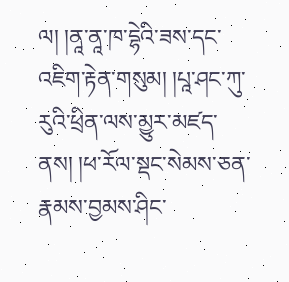ལ། །ནཱ་ནཱ་ཁ་དྷེའི་ཟས་དང་འཇིག་རྟེན་གསུམ། །པཱ་ཤང་ཀུ་རུའི་ཕྲིན་ལས་མྱུར་མཛད་ནས། །ཕ་རོལ་སྡང་སེམས་ཅན་རྣམས་བྱམས་ཤིང་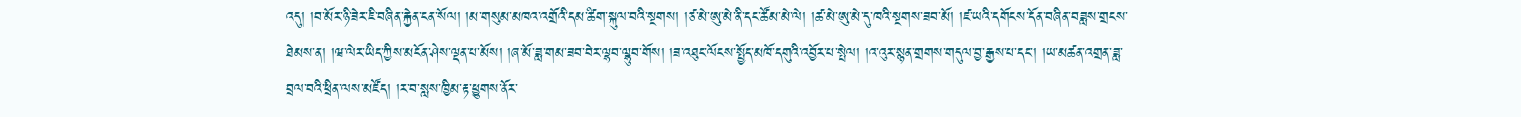འདུ། །བ་མོར་ཉི་ཟེར་ཇི་བཞིན་རྐྱེན་ངན་སོལ། །མ་གསུམ་མཁའ་འགྲོའི་དམ་ཚིག་སྐུལ་བའི་སྔགས། །ཙ་མེ་ཨུ་མེ་ནི་དང་ཚོམ་མེ་ལེ། །ཚ་མེ་ཨུ་མེ་དུ་ཁའི་སྔགས་ཟབ་མོ། །ཛ་ཡའི་དགོངས་དོན་བཞིན་བཟླས་གྲངས་ཐེམས་ན། །ཝ་ལེར་ཡིད་ཀྱིས་མངོན་ཤེས་ལྡན་པ་མོས། །ཞ་མོ་ཟླ་གམ་ཟབ་བེར་ལྷབ་ལྷུབ་གོས། །ཟ་འཐུང་ལོངས་སྤྱོད་མཁོ་དགུའི་འབྱོར་པ་སྤེལ། །འ་འུར་སྙན་གྲགས་གདུལ་བྱ་རྒྱས་པ་དང་། །ཡ་མཚན་འགྲན་ཟླ་བྲལ་བའི་ཕྲིན་ལས་མཛོད། །ར་བ་སླས་ཁྱིམ་རྟ་ཕྱུགས་ནོར་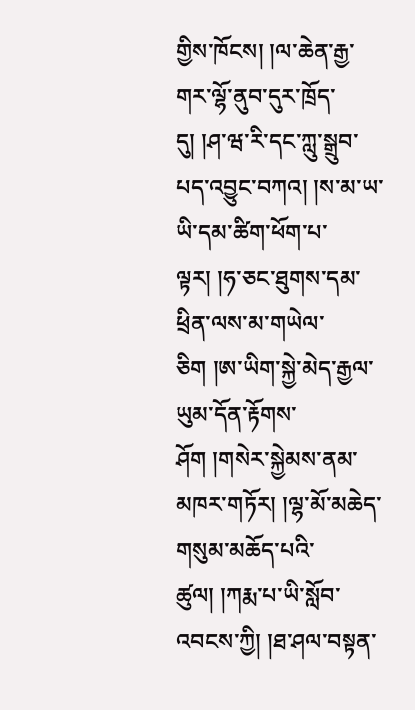གྱིས་ཁོངས། །ལ་ཆེན་རྒྱ་གར་ལྷོ་ནུབ་དུར་ཁྲོད་དུ། །ཤ་ཝ་རི་དང་ཀླུ་སྒྲུབ་པད་འབྱུང་བཀའ། །ས་མ་ཡ་ཡི་དམ་ཚིག་ཕོག་པ་ལྟར། །ཧ་ཅང་ཐུགས་དམ་ཕྲིན་ལས་མ་གཡེལ་ཅིག །ཨ་ཡིག་སྐྱེ་མེད་རྒྱལ་ཡུམ་དོན་རྟོགས་ཤོག །གསེར་སྐྱེམས་ནམ་མཁར་གཏོར། །ལྷ་མོ་མཆེད་གསུམ་མཆོད་པའི་ཚུལ། །ཀརྨ་པ་ཡི་སློབ་འབངས་ཀྱི། །ཐ་ཤལ་བསྟན་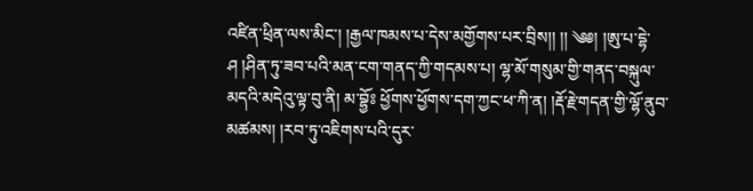འཛིན་ཕྲིན་ལས་མིང་། །རྒྱལ་ཁམས་པ་དེས་མགྱོགས་པར་བྲིས།། །། ༄༅། །ཨུ་པ་དྷེ་ཤ །ཤིན་ཏུ་ཟབ་པའི་མན་ངག་གནད་ཀྱི་གདམས་པ། ལྷ་མོ་གསུམ་གྱི་གནད་བསྐུལ་མདའི་མདེའུ་ལྟ་བུ་ནི། མ་བྷྱོཿ ཕྱོགས་ཕྱོགས་དག་ཀྱང་ཕ་ཀི་ན། །རྡོ་རྗེ་གདན་གྱི་ལྷོ་ནུབ་མཚམས། །རབ་ཏུ་འཇིགས་པའི་དུར་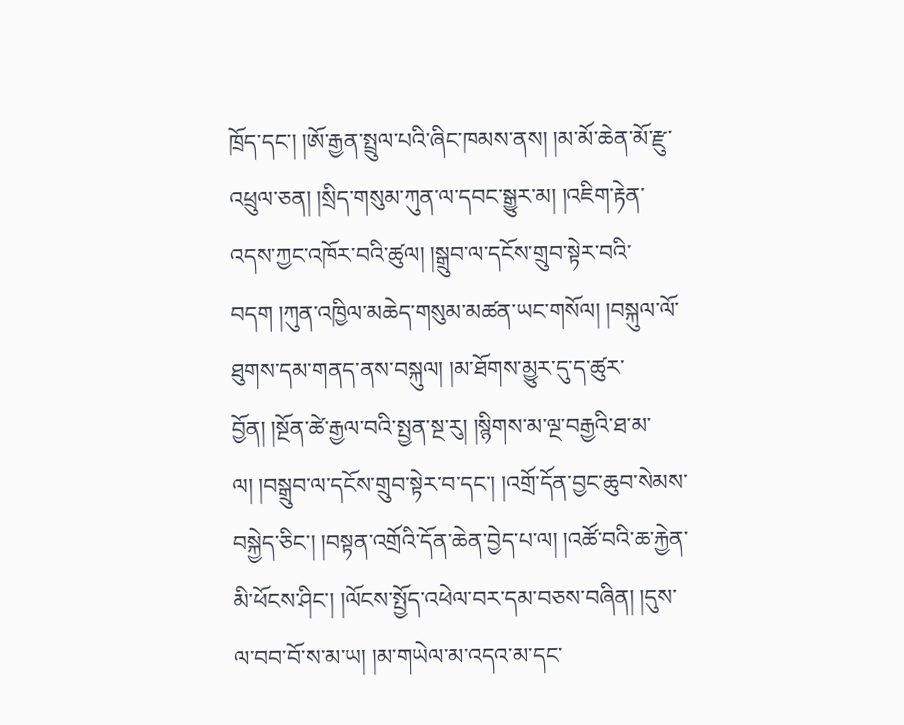ཁྲོད་དང་། །ཨོ་རྒྱན་སྤྲུལ་པའི་ཞིང་ཁམས་ནས། །མ་མོ་ཆེན་མོ་རྫུ་འཕྲུལ་ཅན། །སྲིད་གསུམ་ཀུན་ལ་དབང་སྒྱུར་མ། །འཇིག་རྟེན་འདས་ཀྱང་འཁོར་བའི་ཚུལ། །སྒྲུབ་ལ་དངོས་གྲུབ་སྟེར་བའི་བདག །ཀུན་འཁྱིལ་མཆེད་གསུམ་མཚན་ཡང་གསོལ། །བསྐུལ་ལོ་ཐུགས་དམ་གནད་ནས་བསྐུལ། །མ་ཐོགས་མྱུར་དུ་ད་ཚུར་བྱོན། །སྔོན་ཚེ་རྒྱལ་བའི་སྤྱན་སྔ་རུ། །སྙིགས་མ་ལྔ་བརྒྱའི་ཐ་མ་ལ། །བསྒྲུབ་ལ་དངོས་གྲུབ་སྟེར་བ་དང་། །འགྲོ་དོན་བྱང་ཆུབ་སེམས་བསྐྱེད་ཅིང་། །བསྟན་འགྲོའི་དོན་ཆེན་བྱེད་པ་ལ། །འཚོ་བའི་ཆ་རྐྱེན་མི་ཕོངས་ཤིང་། །ལོངས་སྤྱོད་འཕེལ་བར་དམ་བཅས་བཞིན། །དུས་ལ་བབ་བོ་ས་མ་ཡ། །མ་གཡེལ་མ་འདའ་མ་དང་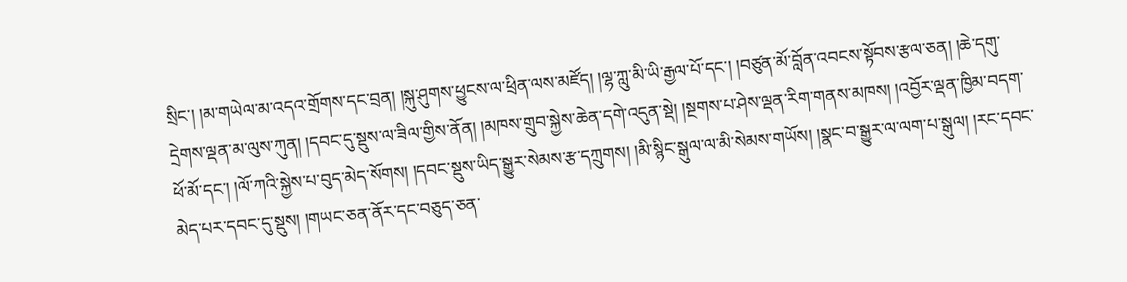སྲིང་། །མ་གཡེལ་མ་འདའ་གྲོགས་དང་བྲན། །སྐུ་ཤུགས་ཕྱུངས་ལ་ཕྲིན་ལས་མཛོད། །ལྷ་ཀླུ་མི་ཡི་རྒྱལ་པོ་དང་། །བཙུན་མོ་བློན་འབངས་སྟོབས་རྩལ་ཅན། །ཆེ་དགུ་དྲེགས་ལྡན་མ་ལུས་ཀུན། །དབང་དུ་སྡུས་ལ་ཟིལ་གྱིས་ནོན། །མཁས་གྲུབ་སྐྱེས་ཆེན་དགེ་འདུན་སྡེ། །སྔགས་པ་ཤེས་ལྡན་རིག་གནས་མཁས། །འབྱོར་ལྡན་ཁྱིམ་བདག་ཕོ་མོ་དང་། །ལོ་ཀའི་སྐྱེས་པ་བུད་མེད་སོགས། །དབང་སྡུས་ཡིད་སྒྱུར་སེམས་རྩ་དཀྲུགས། །མི་སྙིང་སྒུལ་ལ་མི་སེམས་གཡོས། །སྣང་བ་སྒྱུར་ལ་ལག་པ་སྒུལ། །རང་དབང་མེད་པར་དབང་དུ་སྡུས། །གཡང་ཅན་ནོར་དང་བཅུད་ཅན་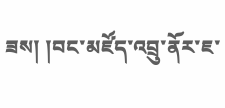ཟས། །བང་མཛོད་འབྲུ་ནོར་ཇ་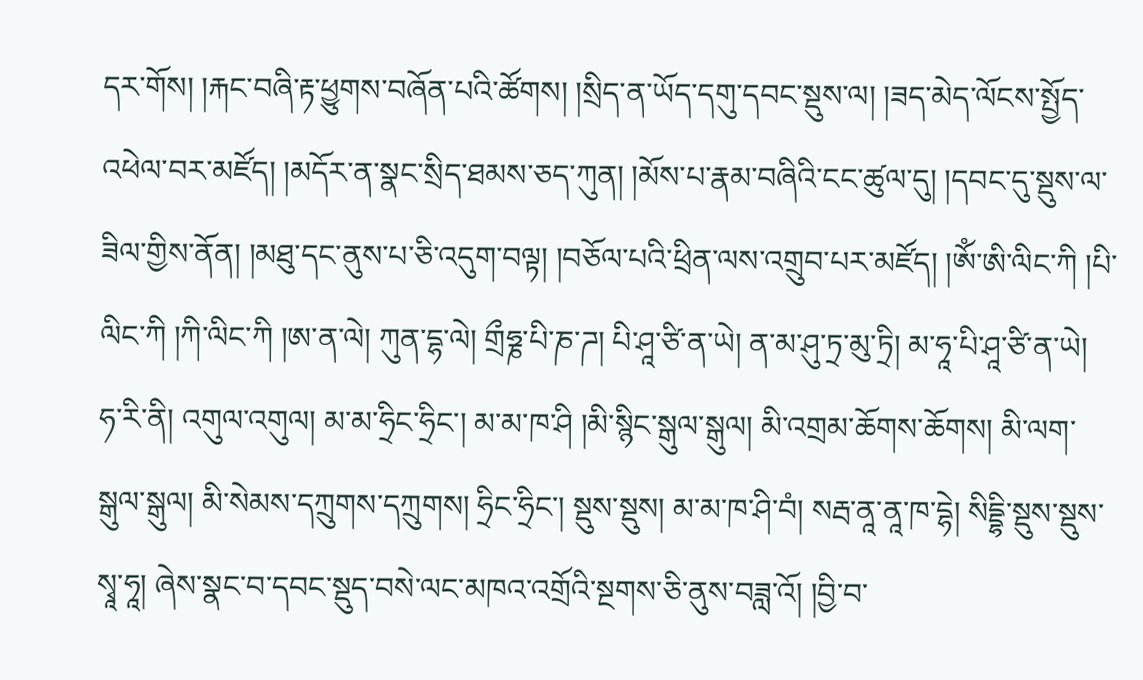དར་གོས། །རྐང་བཞི་རྟ་ཕྱུགས་བཞོན་པའི་ཚོགས། །སྲིད་ན་ཡོད་དགུ་དབང་སྡུས་ལ། །ཟད་མེད་ལོངས་སྤྱོད་འཕེལ་བར་མཛོད། །མདོར་ན་སྣང་སྲིད་ཐམས་ཅད་ཀུན། །མོས་པ་རྣམ་བཞིའི་ངང་ཚུལ་དུ། །དབང་དུ་སྡུས་ལ་ཟིལ་གྱིས་ནོན། །མཐུ་དང་ནུས་པ་ཅི་འདུག་བལྟ། །བཅོལ་པའི་ཕྲིན་ལས་འགྲུབ་པར་མཛོད། །ཨོཾ་ཨི་ལིང་ཀི །པི་ལིང་ཀི །ཀི་ལིང་ཀི །ཨ་ན་ལེ། ཀུན་དྷ་ལེ། གྲྀཧྞ་པི་ཎ་ཌ། པི་ཤཱ་ཙི་ན་ཡེ། ན་མ་ཤུ་ཏྲ་མུ་ཏྲི། མ་ཧཱ་པི་ཤཱ་ཙི་ན་ཡེ། ཧ་རི་ནི། འགུལ་འགུལ། མ་མ་ཧྲིང་ཧྲིང་། མ་མ་ཁ་ཤི །མི་སྙིང་སྒུལ་སྒུལ། མི་འགྲམ་ཆོགས་ཆོགས། མི་ལག་སྒུལ་སྒུལ། མི་སེམས་དཀྲུགས་དཀྲུགས། ཧྲིང་ཧྲིང་། སྡུས་སྡུས། མ་མ་ཁ་ཤི་བཾ། སརྦ་ནཱ་ནཱ་ཁ་དྷེ། སིདྡྷི་སྡུས་སྡུས་སྭཱ་ཧཱ། ཞེས་སྣང་བ་དབང་སྡུད་བསེ་ལང་མཁའ་འགྲོའི་སྔགས་ཅི་ནུས་བཟླ་འོ། །བྱི་བ་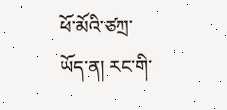ཕོ་མོའི་ཙཀྲ་ཡོད་ན། རང་གི་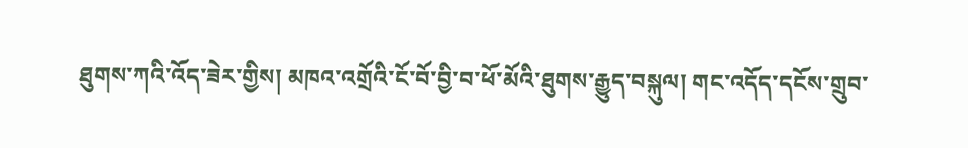ཐུགས་ཀའི་འོད་ཟེར་གྱིས། མཁའ་འགྲོའི་ངོ་བོ་བྱི་བ་ཕོ་མོའི་ཐུགས་རྒྱུད་བསྐུལ། གང་འདོད་དངོས་གྲུབ་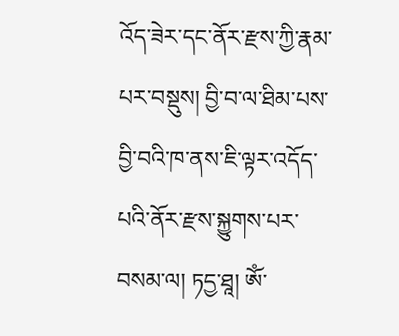འོད་ཟེར་དང་ནོར་རྫས་ཀྱི་རྣམ་པར་བསྡུས། བྱི་བ་ལ་ཐིམ་པས་བྱི་བའི་ཁ་ནས་ཇི་ལྟར་འདོད་པའི་ནོར་རྫས་སྐྱུགས་པར་བསམ་ལ། ཏདྱ་ཐཱ། ཨོཾ་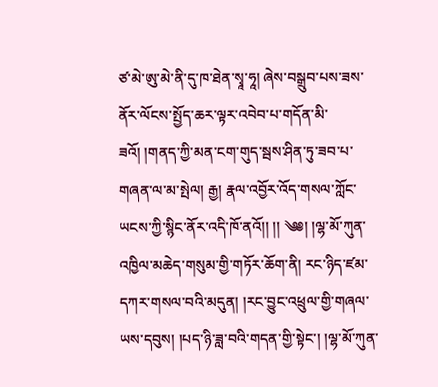ཙ་མེ་ཨུ་མེ་ནི་དུ་ཁ་ཐེན་སྭཱ་ཧཱ། ཞེས་བསྒྲུབ་པས་ཟས་ནོར་ལོངས་སྤྱོད་ཆར་ལྟར་འབེབ་པ་གདོན་མི་ཟའོ། །གནད་ཀྱི་མན་ངག་གུད་སྦས་ཤིན་ཏུ་ཟབ་པ་གཞན་ལ་མ་སྤེལ། རྒྱ། རྣལ་འབྱོར་འོད་གསལ་ཀློང་ཡངས་ཀྱི་སྙིང་ནོར་འདི་ཁོ་ནའོ།། །། ༄༅། །ལྷ་མོ་ཀུན་འཁྱིལ་མཆེད་གསུམ་གྱི་གཏོར་ཆོག་ནི། རང་ཉིད་ཛམ་དཀར་གསལ་བའི་མདུན། །རང་བྱུང་འཕྲུལ་གྱི་གཞལ་ཡས་དབུས། །པད་ཉི་ཟླ་བའི་གདན་གྱི་སྟེང་། །ལྷ་མོ་ཀུན་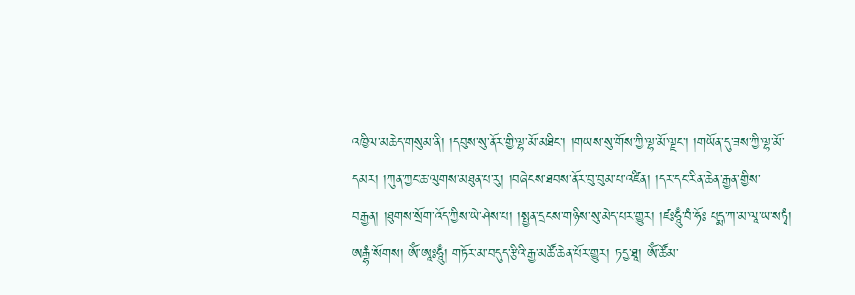འཁྱིལ་མཆེད་གསུམ་ནི། །དབུས་སུ་ནོར་གྱི་ལྷ་མོ་མཐིང་། །གཡས་སུ་གོས་ཀྱི་ལྷ་མོ་ལྗང་། །གཡོན་དུ་ཟས་ཀྱི་ལྷ་མོ་དམར། །ཀུན་ཀྱང་ཆ་ལུགས་མཐུན་པ་རུ། །བཞེངས་ཐབས་ནོར་བུ་བུམ་པ་འཛིན། །དར་དང་རིན་ཆེན་རྒྱན་གྱིས་བརྒྱན། །ཐུགས་སྲོག་འོད་ཀྱིས་ཡེ་ཤེས་པ། །སྤྱན་དྲངས་གཉིས་སུ་མེད་པར་གྱུར། །ཛཿཧཱུྃ་བཾ་ཧོཿ པདྨ་ཀ་མ་ལཱ་ཡ་སཏྭཾ། ཨརྒྷཾ་སོགས། ཨོཾ་ཨཱཿཧཱུྃ། གཏོར་མ་བདུད་རྩིའི་རྒྱ་མཚོ་ཆེན་པོར་གྱུར། ཏདྱ་ཐཱ། ཨོཾ་ཚོམ་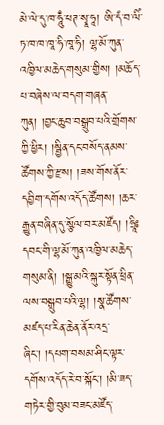མེ་ལེ་དུ་ཁ་ཧཱུྃ་ཕཊ་སྭཱ་ཧཱ། ཨི་དཾ་བ་ལིཾ་ཏ་ཁ་ཁ་ཁཱ་ཧི་ཁཱ་ཧི། ལྷ་མོ་ཀུན་འཁྱིལ་མཆེད་གསུམ་གྱིས། །མཆོད་པ་བཞེས་ལ་བདག་གཞན་ཀུན། །བྱང་ཆུབ་བསྒྲུབ་པའི་གྲོགས་ཀྱི་ཕྱིར། །སྦྱིན་དང་བསོད་ནམས་ཚོགས་ཀྱི་རྫས། །ཟས་གོས་ནོར་དབྱིག་དགོས་འདོད་ཚོགས། །ཆར་རྒྱུན་བཞིན་དུ་སྩོལ་བར་མཛོད། །ཧྲཱིཿ དབང་གི་ལྷ་མོ་ཀུན་འཁྱིལ་མཆེད་གསུམ་ནི། །སྒྱུ་མའི་སྐུར་སྟོན་ཕྲིན་ལས་བསྒྲུབ་པའི་ལྷ། །སྣ་ཚོགས་མཛད་པ་རིན་ཆེན་ནོར་འདྲ་ཞིང་། །དཔག་བསམ་ཤིང་ལྟར་དགོས་འདོད་རེ་བ་སྐོང་། །མི་ཟད་གཏེར་གྱི་བུམ་བཟང་མཛོད་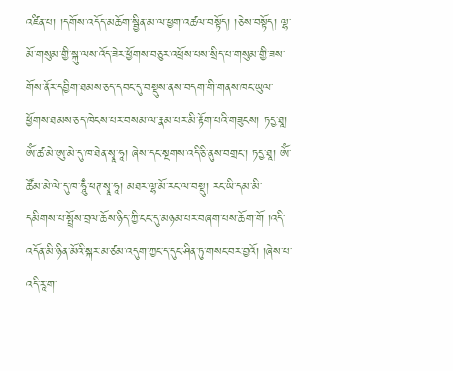འཛིན་པ། །དགོས་འདོད་མཆོག་སྦྱིན་མ་ལ་ཕྱག་འཚལ་བསྟོད། །ཅེས་བསྟོད། ལྷ་མོ་གསུམ་གྱི་སྐུ་ལས་འོད་ཟེར་ཕྱོགས་བཅུར་འཕྲོས་པས་སྲིད་པ་གསུམ་གྱི་ཟས་གོས་ནོར་དབྱིག་ཐམས་ཅད་དབང་དུ་བསྡུས་ནས་བདག་གི་གནས་ཁང་ཡུལ་ཕྱོགས་ཐམས་ཅད་ཁེངས་པར་བསམ་ལ་རྣམ་པར་མི་རྟོག་པའི་གཟུངས། ཏདྱ་ཐཱ། ཨོཾ་ཚ་མེ་ཨུ་མེ་དུ་ཁ་ཐེན་སྭཱ་ཧཱ། ཞེས་དང་སྔགས་འདི་ཅི་ནུས་བགྲང་། ཏདྱ་ཐཱ། ཨོཾ་ཚོམ་མེ་ལེ་དུ་ཁ་ཧཱུྃ་ཕཊ་སྭཱ་ཧཱ། མཐར་ལྷ་མོ་རང་ལ་བསྡུ། རང་ཡི་དམ་མི་དམིགས་པ་སྤྲོས་བྲལ་ཆོས་ཉིད་ཀྱི་ངང་དུ་མཉམ་པར་བཞག་པས་ཆོག་གོ །འདི་འདོན་མི་ཉིན་མོའི་སྐར་མ་ཙམ་འདུག་ཀྱང་ད་དུང་ཤིན་ཏུ་གསང་བར་བྱའོ། །ཞེས་པ་འདི་རཱ་ག་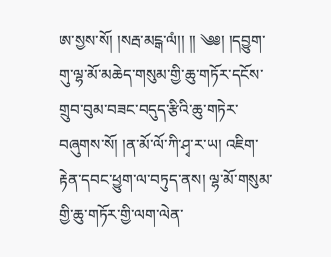ཨ་སྱས་སོ། །སརྦ་མངྒ་ལཾ།། །། ༄༅། །དབྱུག་གུ་ལྷ་མོ་མཆེད་གསུམ་གྱི་ཆུ་གཏོར་དངོས་གྲུབ་བུམ་བཟང་བདུད་རྩིའི་ཆུ་གཏེར་བཞུགས་སོ། །ན་མོ་ལོ་ཀི་ཤྭ་ར་ཡ། འཇིག་རྟེན་དབང་ཕྱུག་ལ་བཏུད་ནས། ལྷ་མོ་གསུམ་གྱི་ཆུ་གཏོར་གྱི་ལག་ལེན་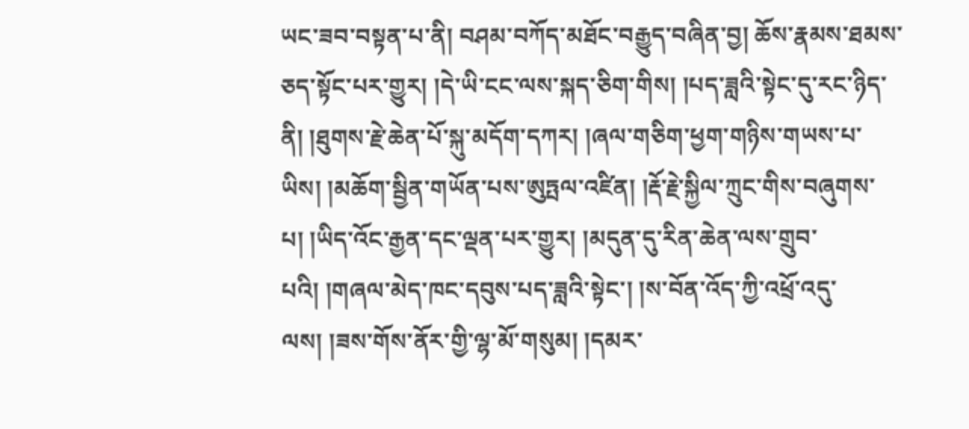ཡང་ཟབ་བསྟན་པ་ནི། བཤམ་བཀོད་མཐོང་བརྒྱུད་བཞིན་བྱ། ཆོས་རྣམས་ཐམས་ཅད་སྟོང་པར་གྱུར། །དེ་ཡི་ངང་ལས་སྐད་ཅིག་གིས། །པད་ཟླའི་སྟེང་དུ་རང་ཉིད་ནི། །ཐུགས་རྗེ་ཆེན་པོ་སྐུ་མདོག་དཀར། །ཞལ་གཅིག་ཕྱག་གཉིས་གཡས་པ་ཡིས། །མཆོག་སྦྱིན་གཡོན་པས་ཨུཏྤལ་འཛིན། །རྡོ་རྗེ་སྐྱིལ་ཀྲུང་གིས་བཞུགས་པ། །ཡིད་འོང་རྒྱན་དང་ལྡན་པར་གྱུར། །མདུན་དུ་རིན་ཆེན་ལས་གྲུབ་པའི། །གཞལ་མེད་ཁང་དབུས་པད་ཟླའི་སྟེང་། །ས་བོན་འོད་ཀྱི་འཕྲོ་འདུ་ལས། །ཟས་གོས་ནོར་གྱི་ལྷ་མོ་གསུམ། །དམར་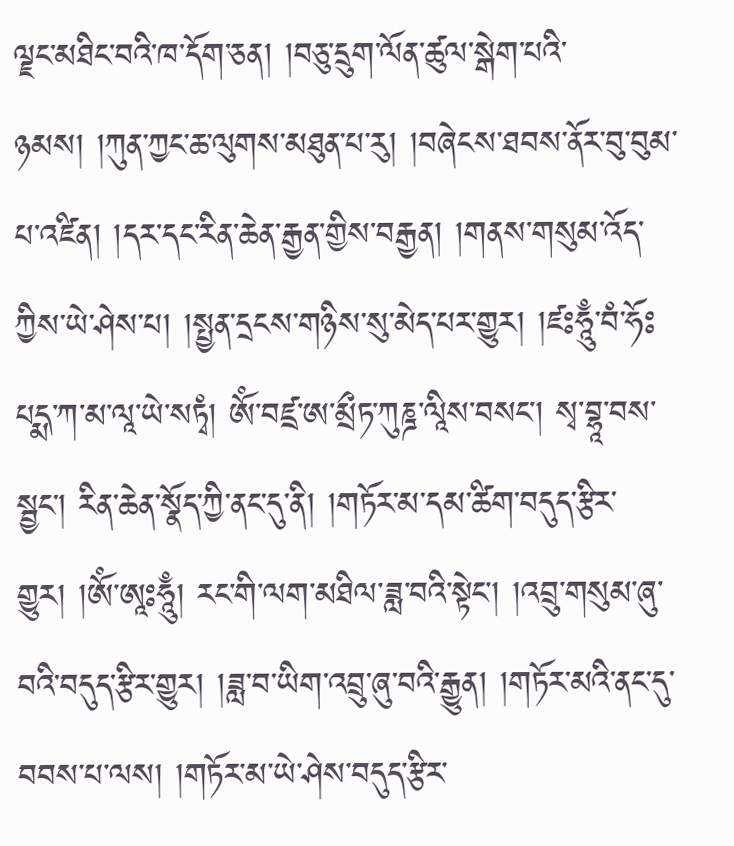ལྗང་མཐིང་བའི་ཁ་དོག་ཅན། །བཅུ་དྲུག་ལོན་ཚུལ་སྒེག་པའི་ཉམས། །ཀུན་ཀྱང་ཆ་ལུགས་མཐུན་པ་རུ། །བཞེངས་ཐབས་ནོར་བུ་བུམ་པ་འཛིན། །དར་དང་རིན་ཆེན་རྒྱན་གྱིས་བརྒྱན། །གནས་གསུམ་འོད་ཀྱིས་ཡེ་ཤེས་པ། །སྤྱན་དྲངས་གཉིས་སུ་མེད་པར་གྱུར། །ཛཿཧཱུྃ་བཾ་ཧོཿ པདྨ་ཀ་མ་ལཱ་ཡེ་སཏྭཾ། ཨོཾ་བཛྲ་ཨ་མྲྀཏ་ཀུཎྜ་ལཱིས་བསང་། སྭ་བྷཱ་བས་སྦྱང་། རིན་ཆེན་སྣོད་ཀྱི་ནང་དུ་ནི། །གཏོར་མ་དམ་ཚིག་བདུད་རྩིར་གྱུར། །ཨོཾ་ཨཱཿཧཱུྃ། རང་གི་ལག་མཐིལ་ཟླ་བའི་སྟེང་། །འབྲུ་གསུམ་ཞུ་བའི་བདུད་རྩིར་གྱུར། །ཟླ་བ་ཡིག་འབྲུ་ཞུ་བའི་རྒྱུན། །གཏོར་མའི་ནང་དུ་བབས་པ་ལས། །གཏོར་མ་ཡེ་ཤེས་བདུད་རྩིར་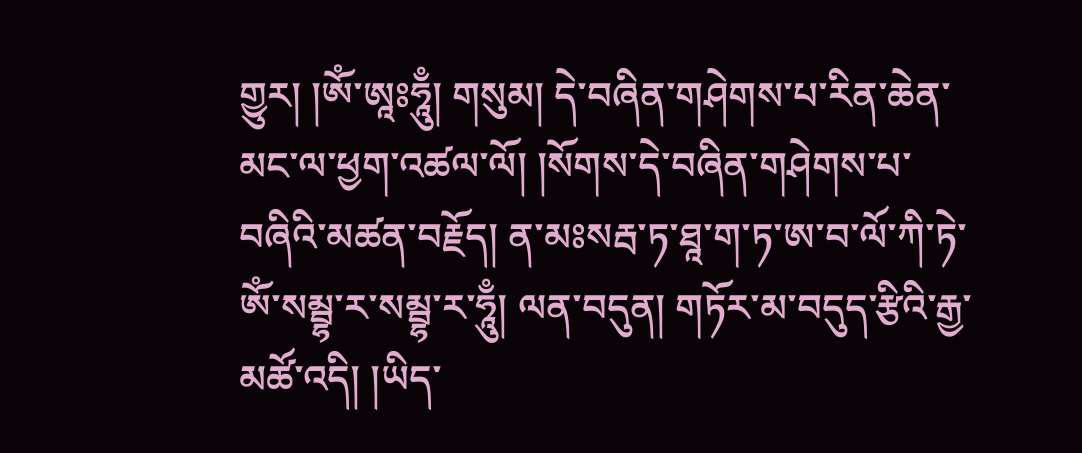གྱུར། །ཨོཾ་ཨཱཿཧཱུྃ། གསུམ། དེ་བཞིན་གཤེགས་པ་རིན་ཆེན་མང་ལ་ཕྱག་འཚལ་ལོ། །སོགས་དེ་བཞིན་གཤེགས་པ་བཞིའི་མཚན་བརྗོད། ན་མཿསརྦ་ཏ་ཐཱ་ག་ཏ་ཨ་བ་ལོ་ཀི་ཏེ་ཨོཾ་སམྦྷ་ར་སམྦྷ་ར་ཧཱུྃ། ལན་བདུན། གཏོར་མ་བདུད་རྩིའི་རྒྱ་མཚོ་འདི། །ཡིད་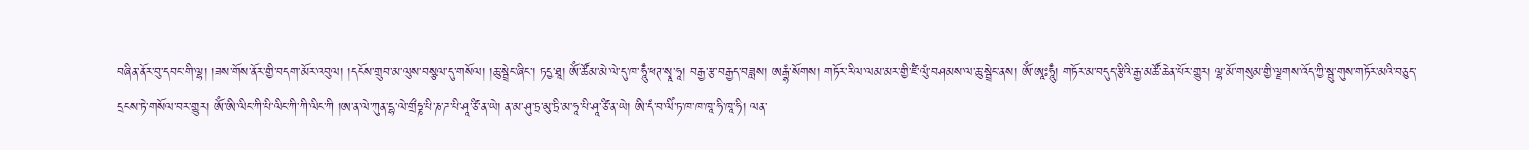བཞིན་ནོར་བུ་དབང་གི་ལྷ། །ཟས་གོས་ནོར་གྱི་བདག་མོར་འབུལ། །དངོས་གྲུབ་མ་ལུས་བསྩལ་དུ་གསོལ། །ཆུ་སྦྲེང་ཞིང་། ཏདྱ་ཐཱ། ཨོཾ་ཚོམ་མེ་ལེ་དུ་ཁ་ཧཱུྃ་ཕཊ་སྭཱ་ཧཱ། བརྒྱ་རྩ་བརྒྱད་བཟླས། ཨརྒྷཾ་སོགས། གཏོར་རིལ་ལམ་མར་གྱི་ཛཾ་ལུཾ་བཤམས་ལ་ཆུ་སྦྲེང་ནས། ཨོཾ་ཨཱཿཧཱུྃ། གཏོར་མ་བདུད་རྩིའི་རྒྱ་མཚོ་ཆེན་པོར་གྱུར། ལྷ་མོ་གསུམ་གྱི་ལྗགས་འོད་ཀྱི་སྦུ་གུས་གཏོར་མའི་བཅུད་དྲངས་ཏེ་གསོལ་བར་གྱུར། ཨོཾ་ཨི་ལིང་ཀི་པི་ལིང་ཀི་ཀི་ལིང་ཀི །ཨ་ན་ལེ་ཀུན་དྷ་ལེ་གྲྀཧྞ་པི་ཎ་ཌ་པི་ཤཱ་ཙི་ན་ཡེ། ན་མ་ཤུ་ཏྲ་མུ་ཏྲི་མ་ཧཱ་པི་ཤཱ་ཙི་ན་ཡེ། ཨི་དཾ་བ་ལིཾ་ཏ་ཁ་ཁ་ཁཱ་ཧི་ཁཱ་ཧི། ལན་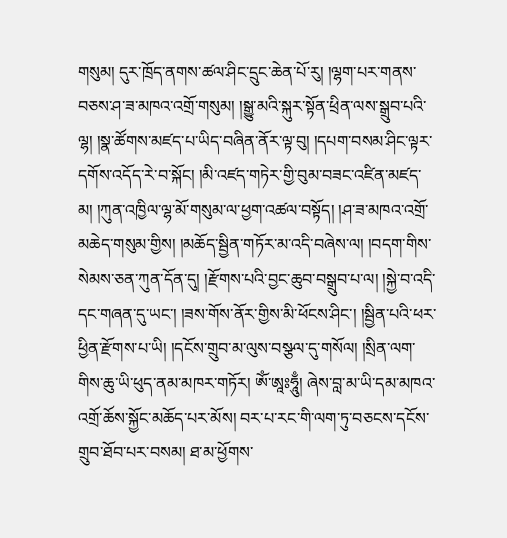གསུམ། དུར་ཁྲོད་ནགས་ཚལ་ཤིང་དྲུང་ཆེན་པོ་རུ། །ལྷག་པར་གནས་བཅས་ཤ་ཟ་མཁའ་འགྲོ་གསུམ། །སྒྱུ་མའི་སྐུར་སྟོན་ཕྲིན་ལས་སྒྲུབ་པའི་ལྷ། །སྣ་ཚོགས་མཛད་པ་ཡིད་བཞིན་ནོར་ལྟ་བུ། །དཔག་བསམ་ཤིང་ལྟར་དགོས་འདོད་རེ་བ་སྐོང། །མི་འཛད་གཏེར་གྱི་བུམ་བཟང་འཛིན་མཛད་མ། །ཀུན་འཁྱིལ་ལྷ་མོ་གསུམ་ལ་ཕྱག་འཚལ་བསྟོད། །ཤ་ཟ་མཁའ་འགྲོ་མཆེད་གསུམ་གྱིས། །མཆོད་སྦྱིན་གཏོར་མ་འདི་བཞེས་ལ། །བདག་གིས་སེམས་ཅན་ཀུན་དོན་དུ། །རྫོགས་པའི་བྱང་ཆུབ་བསྒྲུབ་པ་ལ། །སྐྱེ་བ་འདི་དང་གཞན་དུ་ཡང་། །ཟས་གོས་ནོར་གྱིས་མི་ཕོངས་ཤིང་། །སྦྱིན་པའི་ཕར་ཕྱིན་རྫོགས་པ་ཡི། །དངོས་གྲུབ་མ་ལུས་བསྩལ་དུ་གསོལ། །སྲིན་ལག་གིས་ཆུ་ཡི་ཕུད་ནམ་མཁར་གཏོར། ཨོཾ་ཨཱཿཧཱུྃ། ཞེས་བླ་མ་ཡི་དམ་མཁའ་འགྲོ་ཆོས་སྐྱོང་མཆོད་པར་མོས། བར་པ་རང་གི་ལག་ཏུ་བཅངས་དངོས་གྲུབ་ཐོབ་པར་བསམ། ཐ་མ་ཕྱོགས་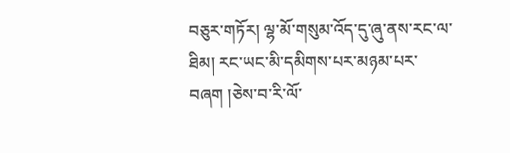བཅུར་གཏོར། ལྷ་མོ་གསུམ་འོད་དུ་ཞུ་ནས་རང་ལ་ཐིམ། རང་ཡང་མི་དམིགས་པར་མཉམ་པར་བཞག །ཅེས་བ་རི་ལོ་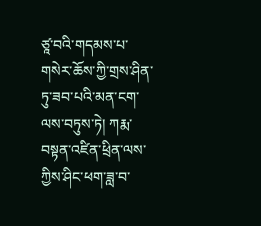ཙཱ་བའི་གདམས་པ་གསེར་ཆོས་ཀྱི་གྲས་ཤིན་ཏུ་ཟབ་པའི་མན་ངག་ལས་བཏུས་ཏེ། ཀརྨ་བསྟན་འཛིན་ཕྲིན་ལས་ཀྱིས་ཤིང་ཕག་ཟླ་བ་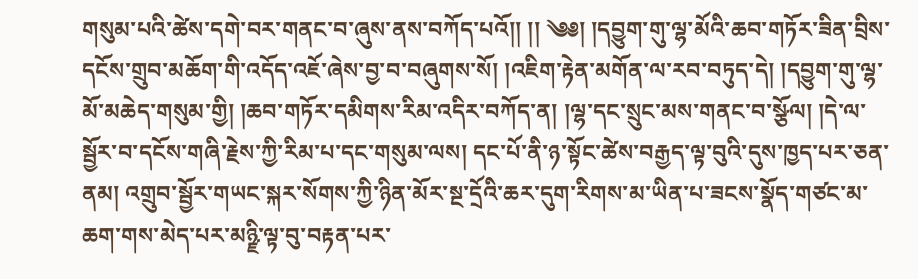གསུམ་པའི་ཚེས་དགེ་བར་གནང་བ་ཞུས་ནས་བཀོད་པའོ།། །། ༄༅། །དབྱུག་གུ་ལྷ་མོའི་ཆབ་གཏོར་ཟིན་བྲིས་དངོས་གྲུབ་མཆོག་གི་འདོད་འཇོ་ཞེས་བྱ་བ་བཞུགས་སོ། །འཇིག་རྟེན་མགོན་ལ་རབ་བཏུད་དེ། །དབྱུག་གུ་ལྷ་མོ་མཆེད་གསུམ་གྱི། །ཆབ་གཏོར་དམིགས་རིམ་འདིར་བཀོད་ན། །ལྷ་དང་སྲུང་མས་གནང་བ་སྩོལ། །དེ་ལ་སྦྱོར་བ་དངོས་གཞི་རྗེས་ཀྱི་རིམ་པ་དང་གསུམ་ལས། དང་པོ་ནི་ཉ་སྟོང་ཚེས་བརྒྱད་ལྟ་བུའི་དུས་ཁྱད་པར་ཅན་ནམ། འགྲུབ་སྦྱོར་གཡང་སྐར་སོགས་ཀྱི་ཉིན་མོར་སྔ་དྲོའི་ཆར་དུག་རིགས་མ་ཡིན་པ་ཟངས་སྣོད་གཙང་མ་ཆག་གས་མེད་པར་མཉྫི་ལྟ་བུ་བརྟན་པར་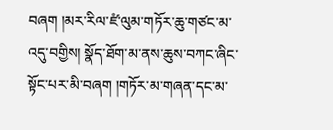བཞག །མར་རིལ་ཛཾ་ལུམ་གཏོར་ཆུ་གཙང་མ་འདུ་བགྱིས། སྣོད་ཐོག་མ་ནས་ཆུས་བཀང་ཞིང་སྟོང་པར་མི་བཞག །གཏོར་མ་གཞན་དང་མ་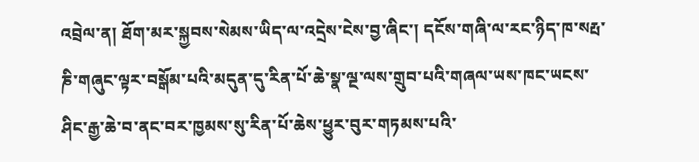འབྲེལ་ན། ཐོག་མར་སྐྱབས་སེམས་ཡིད་ལ་འདྲེས་ངེས་བྱ་ཞིང་། དངོས་གཞི་ལ་རང་ཉིད་ཁ་སརྤ་ཎི་གཞུང་ལྟར་བསྒོམ་པའི་མདུན་དུ་རིན་པོ་ཆེ་སྣ་ལྔ་ལས་གྲུབ་པའི་གཞལ་ཡས་ཁང་ཡངས་ཤིང་རྒྱ་ཆེ་བ་ནང་བར་ཁྱམས་སུ་རིན་པོ་ཆེས་ཕྱུར་བུར་གཏམས་པའི་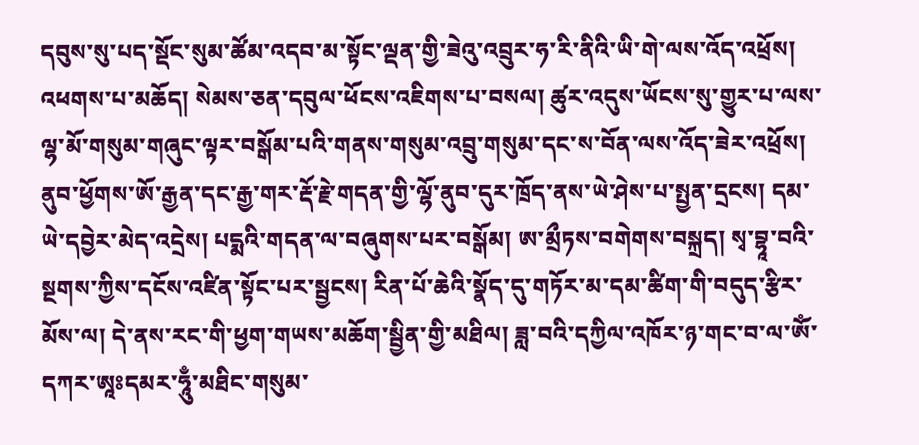དབུས་སུ་པད་སྡོང་སུམ་ཚོམ་འདབ་མ་སྟོང་ལྡན་གྱི་ཟེའུ་འབྲུར་ཧ་རི་ནིའི་ཡི་གེ་ལས་འོད་འཕྲོས། འཕགས་པ་མཆོད། སེམས་ཅན་དབུལ་ཕོངས་འཇིགས་པ་བསལ། ཚུར་འདུས་ཡོངས་སུ་གྱུར་པ་ལས་ལྷ་མོ་གསུམ་གཞུང་ལྟར་བསྒོམ་པའི་གནས་གསུམ་འབྲུ་གསུམ་དང་ས་བོན་ལས་འོད་ཟེར་འཕྲོས། ནུབ་ཕྱོགས་ཨོ་རྒྱན་དང་རྒྱ་གར་རྡོ་རྗེ་གདན་གྱི་ལྷོ་ནུབ་དུར་ཁྲོད་ནས་ཡེ་ཤེས་པ་སྤྱན་དྲངས། དམ་ཡེ་དབྱེར་མེད་འདྲེས། པདྨའི་གདན་ལ་བཞུགས་པར་བསྒོམ། ཨ་མྲྀཏས་བགེགས་བསྐྲད། སྭ་བྷཱ་བའི་སྔགས་ཀྱིས་དངོས་འཛིན་སྟོང་པར་སྦྱངས། རིན་པོ་ཆེའི་སྣོད་དུ་གཏོར་མ་དམ་ཚིག་གི་བདུད་རྩིར་མོས་ལ། དེ་ནས་རང་གི་ཕྱག་གཡས་མཆོག་སྦྱིན་གྱི་མཐིལ། ཟླ་བའི་དཀྱིལ་འཁོར་ཉ་གང་བ་ལ་ཨོཾ་དཀར་ཨཱཿདམར་ཧཱུྃ་མཐིང་གསུམ་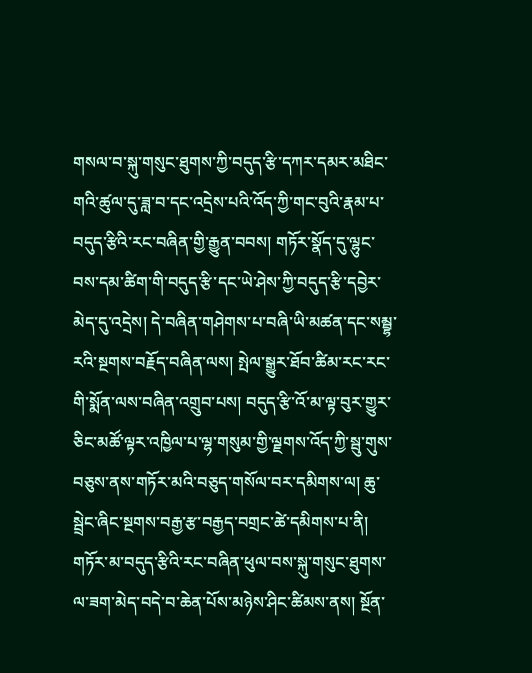གསལ་བ་སྐུ་གསུང་ཐུགས་ཀྱི་བདུད་རྩི་དཀར་དམར་མཐིང་གའི་ཚུལ་དུ་ཟླ་བ་དང་འདྲེས་པའི་འོད་ཀྱི་གང་བུའི་རྣམ་པ་བདུད་རྩིའི་རང་བཞིན་གྱི་རྒྱུན་བབས། གཏོར་སྣོད་དུ་ལྷུང་བས་དམ་ཚིག་གི་བདུད་རྩི་དང་ཡེ་ཤེས་ཀྱི་བདུད་རྩི་དབྱེར་མེད་དུ་འདྲེས། དེ་བཞིན་གཤེགས་པ་བཞི་ཡི་མཚན་དང་སམྦྷ་རའི་སྔགས་བརྗོད་བཞིན་ལས། སྤེལ་སྒྱུར་ཐོབ་ཚིམ་རང་རང་གི་སྨོན་ལས་བཞིན་འགྲུབ་པས། བདུད་རྩི་འོ་མ་ལྟ་བུར་གྱུར་ཅིང་མཚོ་ལྟར་འཁྱིལ་པ་ལྷ་གསུམ་གྱི་ལྗགས་འོད་ཀྱི་སྦུ་གུས་བཅུས་ནས་གཏོར་མའི་བཅུད་གསོལ་བར་དམིགས་ལ། ཆུ་སྦྲེང་ཞིང་སྔགས་བརྒྱ་རྩ་བརྒྱད་བགྲང་ཚེ་དམིགས་པ་ནི། གཏོར་མ་བདུད་རྩིའི་རང་བཞིན་ཕུལ་བས་སྐུ་གསུང་ཐུགས་ལ་ཟག་མེད་བདེ་བ་ཆེན་པོས་མཉེས་ཤིང་ཚིམས་ནས། སྔོན་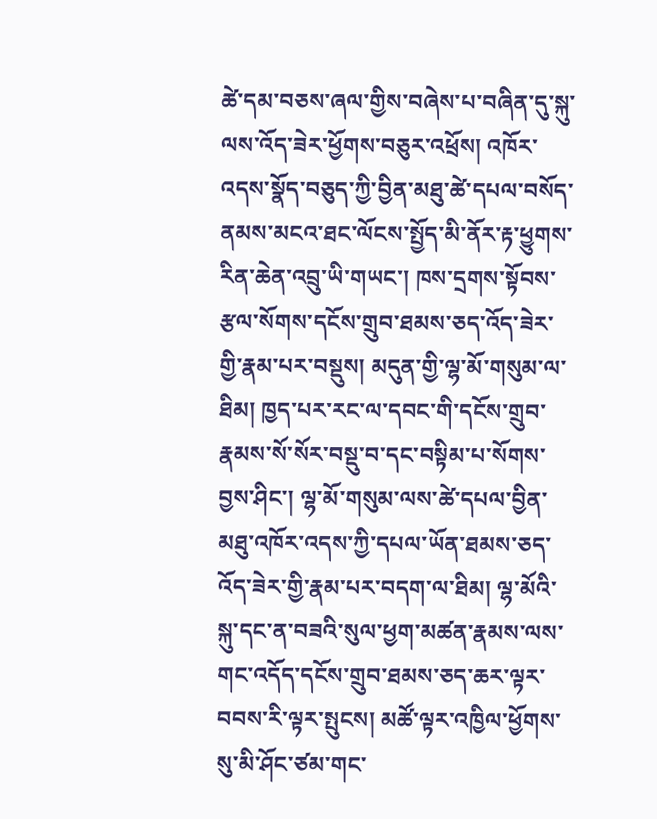ཚེ་དམ་བཅས་ཞལ་གྱིས་བཞེས་པ་བཞིན་དུ་སྐུ་ལས་འོད་ཟེར་ཕྱོགས་བཅུར་འཕྲོས། འཁོར་འདས་སྣོད་བཅུད་ཀྱི་བྱིན་མཐུ་ཚེ་དཔལ་བསོད་ནམས་མངའ་ཐང་ལོངས་སྤྱོད་མི་ནོར་རྟ་ཕྱུགས་རིན་ཆེན་འབྲུ་ཡི་གཡང་། ཁས་དྲགས་སྟོབས་རྩལ་སོགས་དངོས་གྲུབ་ཐམས་ཅད་འོད་ཟེར་གྱི་རྣམ་པར་བསྡུས། མདུན་གྱི་ལྷ་མོ་གསུམ་ལ་ཐིམ། ཁྱད་པར་རང་ལ་དབང་གི་དངོས་གྲུབ་རྣམས་སོ་སོར་བསྡུ་བ་དང་བསྟིམ་པ་སོགས་བྱས་ཤིང་། ལྷ་མོ་གསུམ་ལས་ཚེ་དཔལ་བྱིན་མཐུ་འཁོར་འདས་ཀྱི་དཔལ་ཡོན་ཐམས་ཅད་འོད་ཟེར་གྱི་རྣམ་པར་བདག་ལ་ཐིམ། ལྷ་མོའི་སྐུ་དང་ན་བཟའི་སུལ་ཕྱག་མཚན་རྣམས་ལས་གང་འདོད་དངོས་གྲུབ་ཐམས་ཅད་ཆར་ལྟར་བབས་རི་ལྟར་སྤུངས། མཚོ་ལྟར་འཁྱིལ་ཕྱོགས་སུ་མི་ཤོང་ཙམ་གང་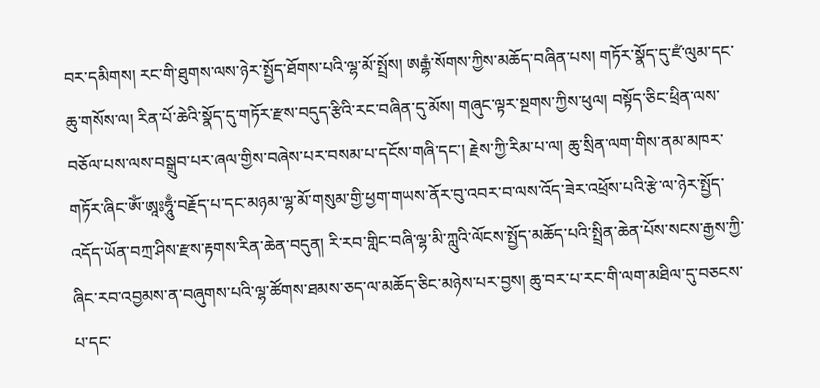བར་དམིགས། རང་གི་ཐུགས་ལས་ཉེར་སྤྱོད་ཐོགས་པའི་ལྷ་མོ་སྤྲོས། ཨརྒྷཾ་སོགས་ཀྱིས་མཆོད་བཞིན་པས། གཏོར་སྣོད་དུ་ཛཾ་ལུམ་དང་ཆུ་གསོས་ལ། རིན་པོ་ཆེའི་སྣོད་དུ་གཏོར་རྫས་བདུད་རྩིའི་རང་བཞིན་དུ་མོས། གཞུང་ལྟར་སྔགས་ཀྱིས་ཕུལ། བསྟོད་ཅིང་ཕྲིན་ལས་བཅོལ་པས་ལས་བསྒྲུབ་པར་ཞལ་གྱིས་བཞེས་པར་བསམ་པ་དངོས་གཞི་དང་། རྗེས་ཀྱི་རིམ་པ་ལ། ཆུ་སྲིན་ལག་གིས་ནམ་མཁར་གཏོར་ཞིང་ཨོཾ་ཨཱཿཧཱུྃ་བརྗོད་པ་དང་མཉམ་ལྷ་མོ་གསུམ་གྱི་ཕྱག་གཡས་ནོར་བུ་འབར་བ་ལས་འོད་ཟེར་འཕྲོས་པའི་རྩེ་ལ་ཉེར་སྤྱོད་འདོད་ཡོན་བཀྲ་ཤིས་རྫས་རྟགས་རིན་ཆེན་བདུན། རི་རབ་གླིང་བཞི་ལྷ་མི་ཀླུའི་ལོངས་སྤྱོད་མཆོད་པའི་སྤྲིན་ཆེན་པོས་སངས་རྒྱས་ཀྱི་ཞིང་རབ་འབྱམས་ན་བཞུགས་པའི་ལྷ་ཚོགས་ཐམས་ཅད་ལ་མཆོད་ཅིང་མཉེས་པར་བྱས། ཆུ་བར་པ་རང་གི་ལག་མཐིལ་དུ་བཅངས་པ་དང་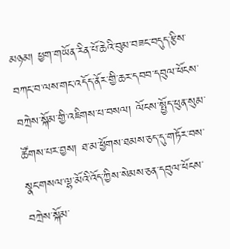མཉམ། ཕྱག་གཡོན་རིན་པོ་ཆེའི་བུམ་བཟང་བདུད་རྩིས་བཀང་བ་ལས་གང་འདོད་ནོར་གྱི་ཆར་དབབ་དབུལ་ཕོངས་བཀྲེས་སྐོམ་གྱི་འཇིགས་པ་བསལ། ལོངས་སྤྱོད་ཕུན་སུམ་ཚོགས་པར་བྱས། ཐ་མ་ཕྱོགས་ཐམས་ཅད་དུ་གཏོར་བས་སྣང་གསལ་ལྷ་མོའི་འོད་ཀྱིས་སེམས་ཅན་དབུལ་ཕོངས་བཀྲེས་སྐོམ་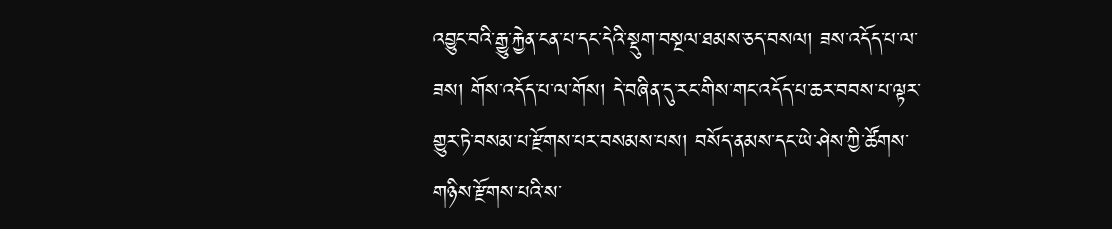འབྱུང་བའི་རྒྱུ་རྐྱེན་ངན་པ་དང་དེའི་སྡུག་བསྔལ་ཐམས་ཅད་བསལ། ཟས་འདོད་པ་ལ་ཟས། གོས་འདོད་པ་ལ་གོས། དེ་བཞིན་དུ་རང་གིས་གང་འདོད་པ་ཆར་བབས་པ་ལྟར་གྱུར་ཏེ་བསམ་པ་རྫོགས་པར་བསམས་པས། བསོད་ནམས་དང་ཡེ་ཤེས་ཀྱི་ཚོགས་གཉིས་རྫོགས་པའི་ས་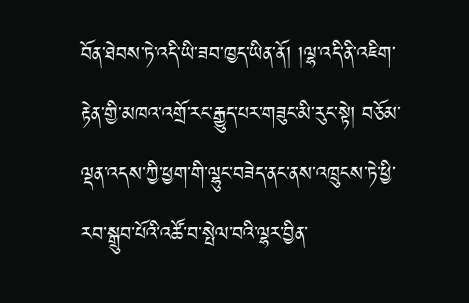བོན་ཐེབས་ཏེ་འདི་ཡི་ཟབ་ཁྱད་ཡིན་ནོ། །ལྷ་འདི་ནི་འཇིག་རྟེན་གྱི་མཁའ་འགྲོ་རང་རྒྱུད་པར་གཟུང་མི་རུང་སྟེ། བཅོམ་ལྡན་འདས་ཀྱི་ཕྱག་གི་ལྷུང་བཟེད་ནང་ནས་འཁྲུངས་ཏེ་ཕྱི་རབ་སྒྲུབ་པོའི་འཚོ་བ་སྤེལ་བའི་ལྷར་བྱིན་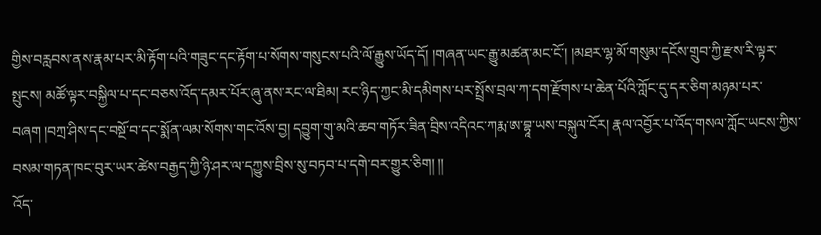གྱིས་བརླབས་ནས་རྣམ་པར་མི་རྟོག་པའི་གཟུང་དང་རྟོག་པ་སོགས་གསུངས་པའི་ལོ་རྒྱུས་ཡོད་དོ། །གཞན་ཡང་རྒྱུ་མཚན་མང་ངོ་། །མཐར་ལྷ་མོ་གསུམ་དངོས་གྲུབ་ཀྱི་རྫས་རི་ལྟར་སྤུངས། མཚོ་ལྟར་བསྐྱིལ་པ་དང་བཅས་འོད་དམར་པོར་ཞུ་ནས་རང་ལ་ཐིམ། རང་ཉིད་ཀྱང་མི་དམིགས་པར་སྤྲོས་བྲལ་ཀ་དག་རྫོགས་པ་ཆེན་པོའི་ཀློང་དུ་དར་ཅིག་མཉམ་པར་བཞག །བཀྲ་ཤིས་དང་བསྔོ་བ་དང་སྨོན་ལམ་སོགས་གང་འོས་བྱ། དབྱུག་གུ་མའི་ཆབ་གཏོར་ཟིན་བྲིས་འདིའང་ཀརྨ་ཨ་བྷཱ་ཡས་བསྐུལ་ངོར། རྣལ་འབྱོར་པ་འོད་གསལ་ཀློང་ཡངས་ཀྱིས་བསམ་གཏན་ཁང་བུར་ཡར་ཚེས་བརྒྱད་ཀྱི་ཉི་ཤར་ལ་དཀྱུས་བྲིས་སུ་བཏབ་པ་དགེ་བར་གྱུར་ཅིག། །།
འོད་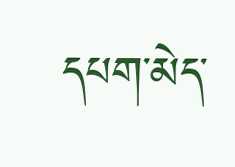དཔག་མེད་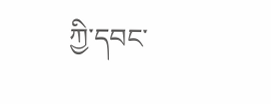ཀྱི་དབང་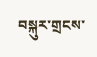བསྐུར་གྲངས་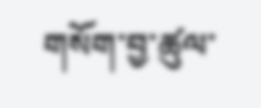གསོག་བྱ་ཚུལ་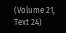(Volume 21, Text 24)